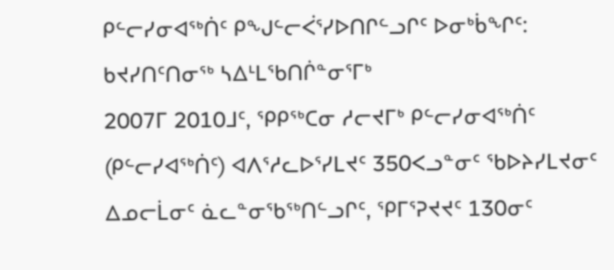ᑭᓪᓕᓯᓂᐊᖅᑏᑦ ᑭᖑᓪᓕᐹᕐᓯᐅᑎᒋᓪᓗᒋᑦ ᐅᓂᒃᑳᖏᑦ: ᑲᔪᓯᑎᑦᑎᓂᖅ ᓴᐃᒻᒪᖃᑎᒌᓐᓂᕐᒥᒃ
2007ᒥ 2010ᒧᑦ, ᕿᑭᖅᑕᓂ ᓱᓕᔪᒥᒃ ᑭᓪᓕᓯᓂᐊᖅᑏᑦ (ᑭᓪᓕᓯᐊᖅᑏᑦ) ᐊᐱᕐᓱᓚᐅᕐᓯᒪᔪᑦ 350ᐸᓗᓐᓂᑦ ᖃᐅᔨᓯᒪᔪᓂᑦ ᐃᓄᓕᒫᓂᑦ ᓈᓚᓐᓂᖃᖅᑎᓪᓗᒋᑦ, ᕿᒥᕐᕈᔪᔪᑦ 130ᓂᑦ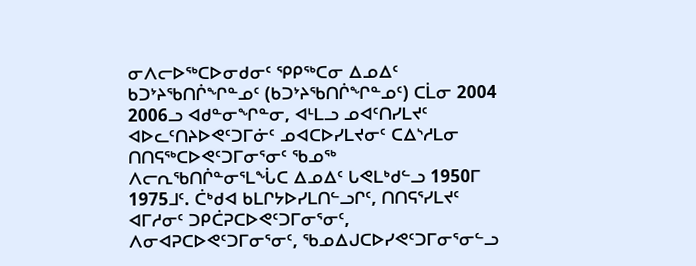ᓂᐱᓕᐅᖅᑕᐅᓂᑯᓂᑦ ᕿᑭᖅᑕᓂ ᐃᓄᐃᑦ ᑲᑐᔾᔨᖃᑎᒌᖏᓐᓄᑦ (ᑲᑐᔾᔨᖃᑎᒌᖏᓐᓄᑦ) ᑕᒫᓂ 2004 2006ᓗ ᐊᑯᓐᓂᖏᓐᓂ, ᐊᒻᒪᓗ ᓄᐊᑦᑎᓯᒪᔪᑦ ᐊᐅᓚᑦᑎᔨᐅᕙᑦᑐᒥᓃᑦ ᓄᐊᑕᐅᓯᒪᔪᓂᑦ ᑕᐃᔅᓱᒪᓂ ᑎᑎᕋᖅᑕᐅᕙᑦᑐᒥᓂᕐᓂᑦ ᖃᓄᖅ ᐱᓕᕆᖃᑎᒌᓐᓂᕐᒪᖔᑕ ᐃᓄᐃᑦ ᒐᕙᒪᒃᑯᓪᓗ 1950ᒥ 1975ᒧᑦ. ᑖᒃᑯᐊ ᑲᒪᒋᔭᐅᓯᒪᑎᓪᓗᒋᑦ, ᑎᑎᕋᕐᓯᒪᔪᑦ ᐊᒥᓱᓂᑦ ᑐᑭᑖᕈᑕᐅᕙᑦᑐᒥᓂᕐᓂᑦ, ᐱᓂᐊᕈᑕᐅᕙᑦᑐᒥᓂᕐᓂᑦ, ᖃᓄᐃᒍᑕᐅᓯᕙᑦᑐᒥᓂᕐᓂᓪᓗ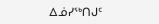ᐃᓅᓯᖅᑎᒍᑦ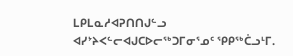ᒪᑭᒪᓇᓱᐊᕈᑎᑎᒍᓪᓗ ᐊᓯᔾᔨᐸᓪᓕᐊᒍᑕᐅᓕᖅᑐᒥᓂᕐᓄᑦ ᕿᑭᖅᑖᓗᒻᒥ.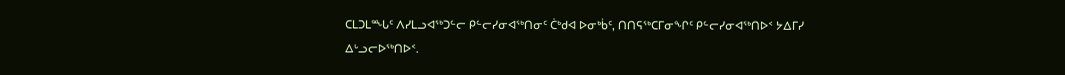ᑕᒪᑐᒪᙵᑦ ᐱᓯᒪᓗᐊᖅᑐᓪᓕ ᑭᓪᓕᓯᓂᐊᖅᑎᓂᑦ ᑖᒃᑯᐊ ᐅᓂᒃᑳᑦ, ᑎᑎᕋᖅᑕᒥᓂᖏᑦ ᑭᓪᓕᓯᓂᐊᖅᑎᐅᑉ ᔭᐃᒥᓯ ᐃᒡᓗᓕᐅᖅᑎᐅᑉ.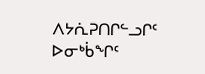ᐱᔭᕇᕈᑎᒋᓪᓗᒋᑦ ᐅᓂᒃᑳᖏᑦ